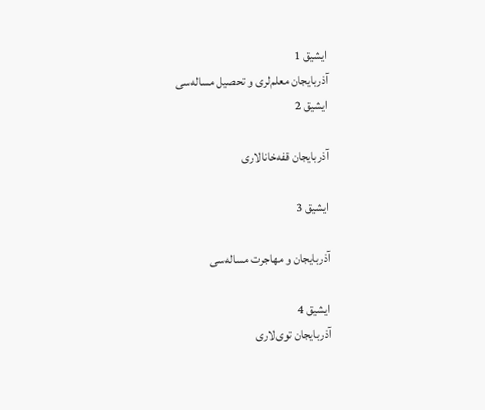ایشیق 1
آذربایجان معلم‌لری و تحصیل مساله‌سی
ایشیق 2

آذربایجان قفه‌خانالاری

ایشیق 3

آذربایجان و مهاجرت مساله‌سی

ایشیق 4
آذربایجان توی‌لاری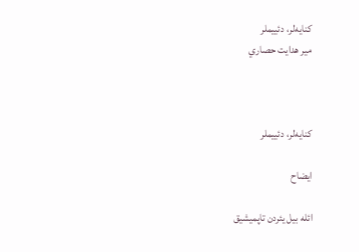کنایه‌لر‌، دئييملر
مير هدايت حصاري



کنایه‌لر‌، دئييملر

ایضاح

ائله بيل يئردن تاپميشيق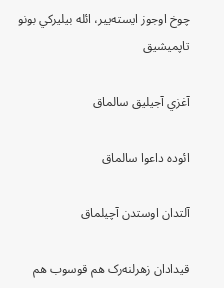چوخ اوجوز ايسته‌يير، ائله بيليرکي بونو تاپميشيق

آغزي آجيليق سالماق

ائوده داعوا سالماق

آلتدان اوستدن آچيلماق

قيدادان زهرلنه‌رک هم قوسوب هم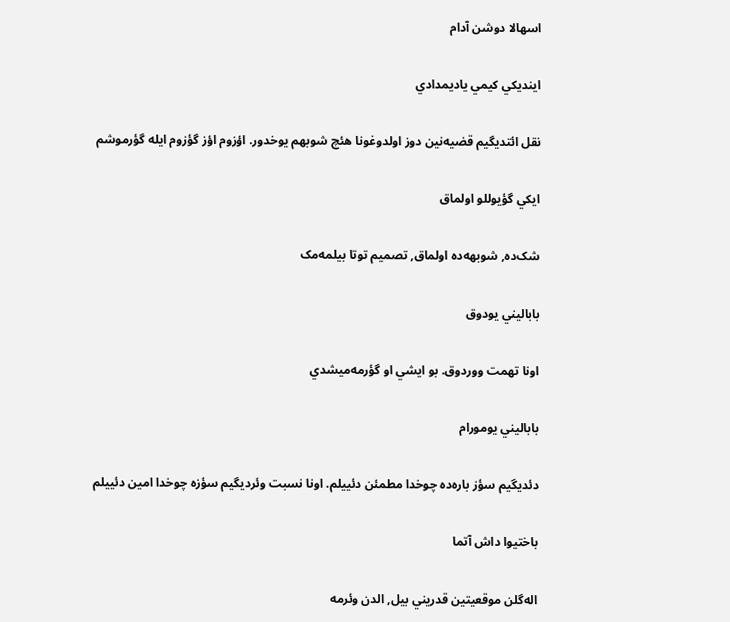اسهالا دوشن آدام

اينديکي کيمي ياديمدادي

نقل ائتديگيم قضيه‌نين دوز اولدوغونا هئچ شوبهم يوخدور. اؤزوم اؤز گؤزوم ايله گؤرموشم

ايکي گؤيوللو اولماق

شک‌ده, شوبهه‌ده اولماق, تصميم توتا بيلمه‌مک

باباليني يودوق

اونا تهمت ووردوق. بو ايشي او گؤرمه‌ميشدي

باباليني يومورام

دئديگيم سؤز باره‌ده چوخدا مطمئن دئييلم. اونا نسبت وئرديگيم سؤزه چوخدا امين دئييلم

باختيوا داش آتما

اله‌گلن موقعيتين قدريني بيل, الد‌ن وئرمه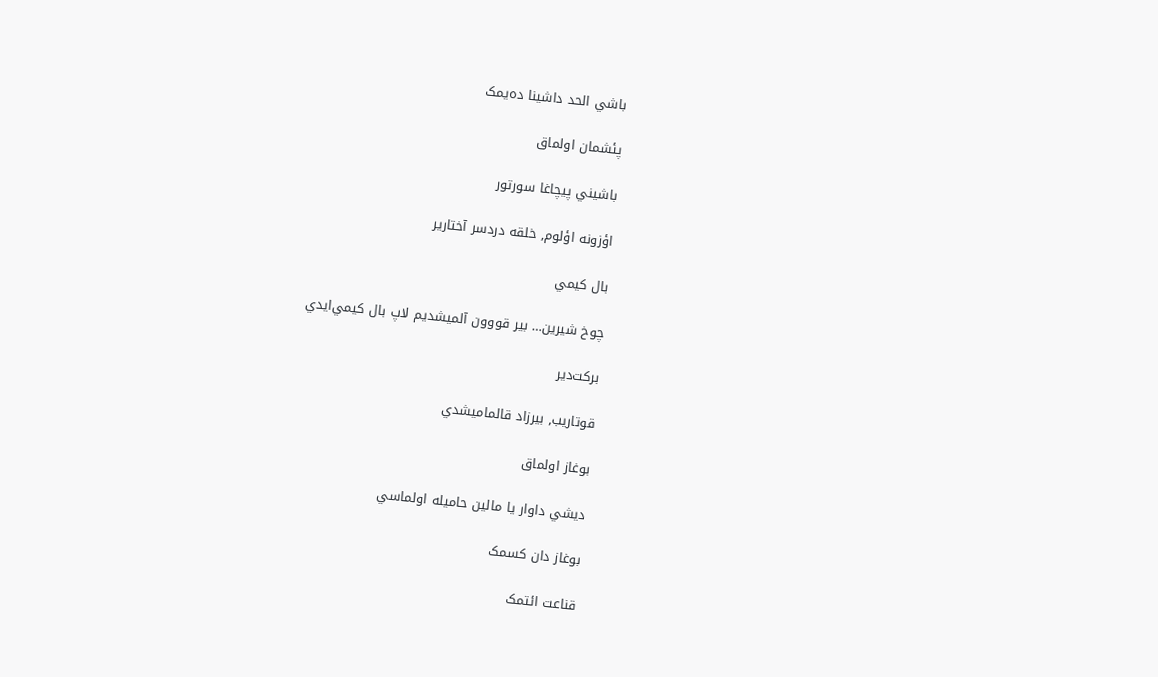باشي الحد داشينا ده‌يمک

پئشمان اولماق

باشيني پيچاغا سورتور

اؤزونه اؤلوم, خلقه دردسر آختارير

بال کيمي

چوخ شيرين… بير قووون آلميشديم لاپ بال کيمي‌ايدي

برکت‌دير

قوتاريب, بيرزاد قالماميشدي

بوغاز اولماق

ديشي داوار يا مالين حاميله اولماسي

بوغاز دان کسمک

قناعت ائتمک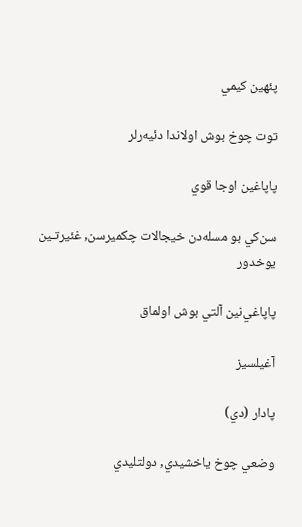پئهين کيمي

توت چوخ بوش اولاندا دئيه‌رلر

پاپاغين اوجا قوي

سن‌کي بو مسله‌دن خيجالات چکميرسن, غئيرتـين يوخدور

پاپاغي‌نين آلتي بوش اولماق

آغيلسيز

پادار (دي)

وضعي چوخ ياخشيدي, دولتلیدي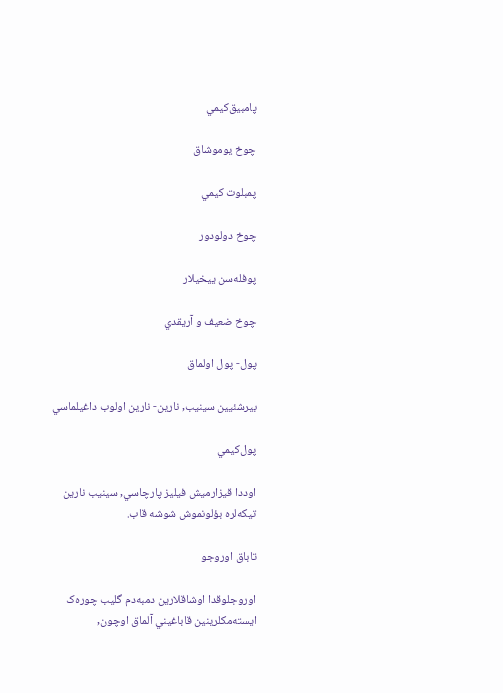پامبيق‌کيمي

چوخ يوموشاق

پمبلوت کيمي

چوخ دولودور

پوفله‌سن ييخيلار

چوخ ضعيف و آريقدي

پول- پول اولماق

بيرشئيين سينيب, نارين- نارين اولوب داغيلماسي

پول‌کيمي

اوددا قيزارميش فيليز پارچاسي, سينيب نارين تيکه‌لره بؤلونموش شوشه قاب.

تاباق اوروجو

اوروجلوقدا اوشاقلارين دمبه‌دم گليب چوره‌ک ايسته‌مکلرينين قاباغيني آلماق اوچون,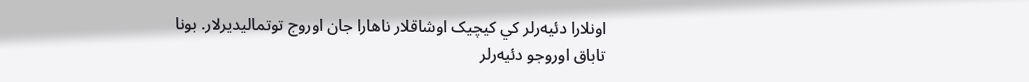اونلارا دئيه‌رلر کي کيچيک اوشاقلار ناهارا جان اوروج توتماليديرلار. بونا تاباق اوروجو دئيه‌رلر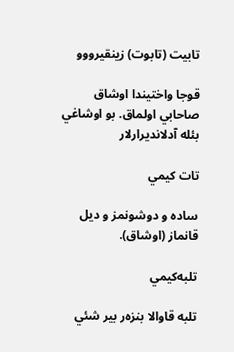تابيت (تابوت) زينقيرووو

قوجا واختيندا اوشاق صاحابي اولماق. بو اوشاغي بئله آدلانديرارلار

تات کيمي

ساده و دوشونمز و ديل قانماز (اوشاق).

تلبه‌کيمي

تلبه قاوالا بنزه‌ر بير شئي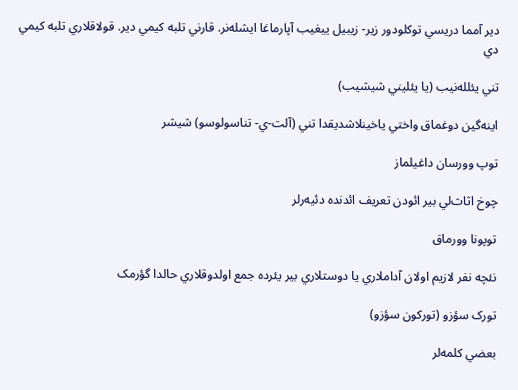دير آمما دريسي توکلودور زير- زيبيل ييغيب آپارماغا ايشله‌نر. قارني تلبه کيمي دير. قولاقلاري تلبه کيمي دي

تني يئلله‌نيب (يا يئليني شيشيب)

اينه‌گين دوغماق واختي ياخينلاشديقدا تني (آلت-ي- تناسولو‌سو) شيشر

توپ وورسان داغيلماز

چوخ اثاث‌لي بير ائودن تعريف ائدنده دئيه‌رلر

توپونا وورماق

نئچه نفر لازيم اولان آداملاري يا دوستلاري بير يئرده جمع اولدوقلاري حالدا گؤرمک

تورک سؤزو (تورکون سؤزو)

بعضي کلمه‌لر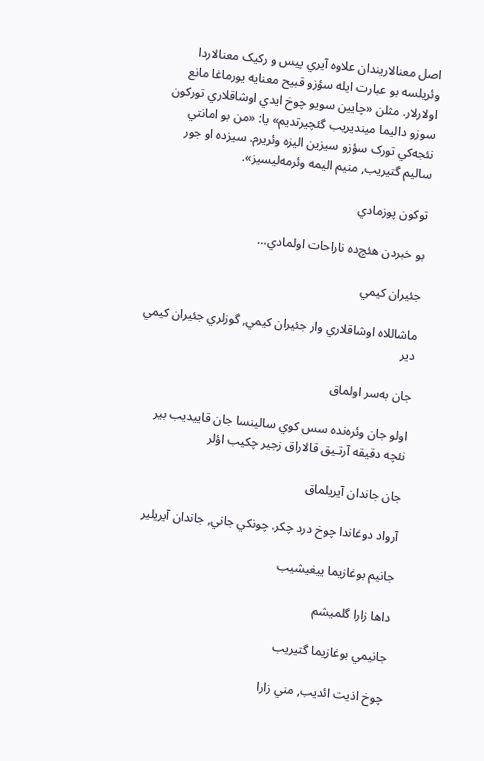اصل معنالاريندان علاوه آيري پيس و رکيک معنالاردا وئریلسه بو عبارت ايله سؤزو قبيح معنايه يورماغا مانع اولارلار. مثلن «چايين سويو چوخ ايدي اوشاقلاري تورکون سوزو داليما مينديريب گئچيرتديم» يا: «من بو امانتي نئجه‌کي تورک سؤزو سيزين اليزه وئريرم. سيزده او جور ساليم گتيريب, منيم اليمه وئرمه‌ليسيز».

توکون پوزمادي

بو خبردن هئچ‌ده ناراحات اولمادي…

جئيران کيمي

ماشاللاه اوشاقلاري وار جئيران کيمي, گوزلري جئيران کيمي دير

جان به‌سر اولماق

اولو جان وئره‌نده سس کوي سالينسا جان قاييديب بير نئچه دقيقه آرتـيق قالاراق زجير چکيب اؤلر

جان جاندان آيريلماق

آرواد دوغاندا چوخ درد چکر. چونکي جاني, جاندان آيريلير

جانيم بوغازيما ييغيشيب

داها زارا گلميشم

جانيمي بوغازيما گتيريب

چوخ اذيت ائديب, مني زارا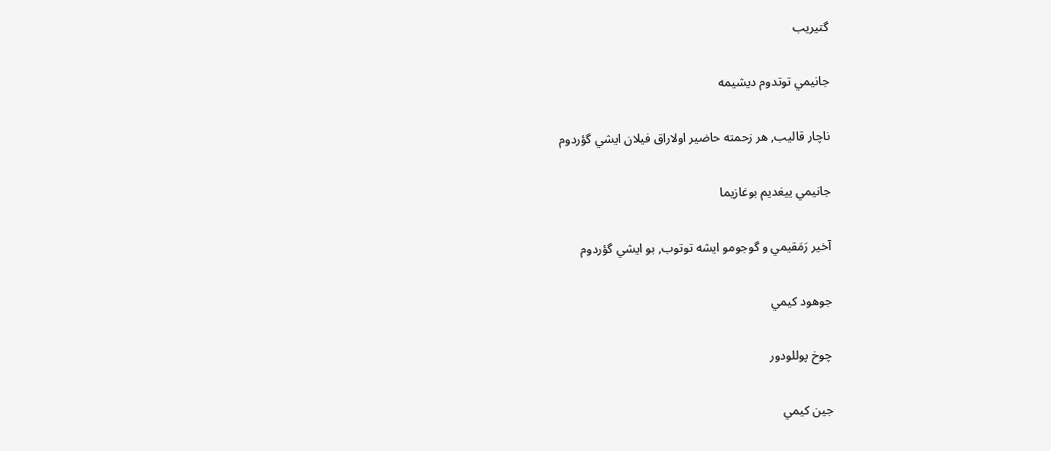گتيريب

جانيمي توتدوم ديشيمه

ناچار قاليب, هر زحمته حاضير اولاراق فيلان ايشي گؤردوم

جانيمي ييغديم بوغازيما

آخير رَمَقيمي و گوجومو ايشه توتوب, بو ايشي گؤردوم

جوهود کيمي

چوخ پوللودور

جين کيمي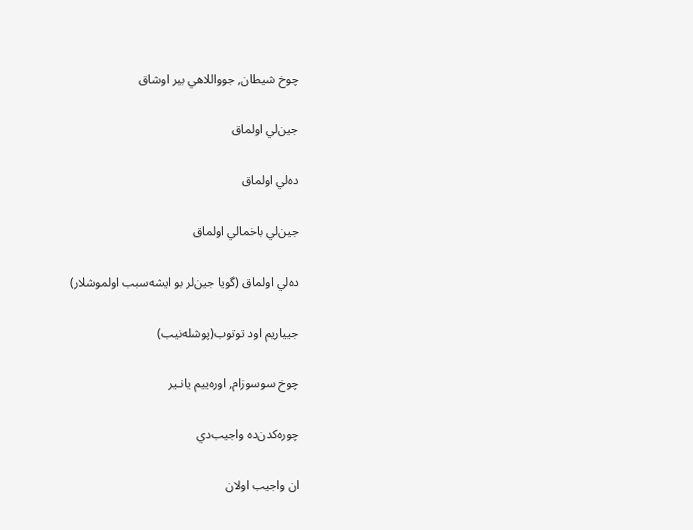چوخ شيطان, جوواللاهي بير اوشاق

جين‌لي اولماق

ده‌لي اولماق

جين‌لي باخمالي اولماق

ده‌لي اولماق (گويا جين‌لر بو ايشه‌سبب اولموشلار)

جيياريم اود توتوب(پوشله‌نيب)

چوخ سوسوزام, اوره‌ييم يانـير

چوره‌کدن‌ده واجيب‌دي

ان واجيب اولان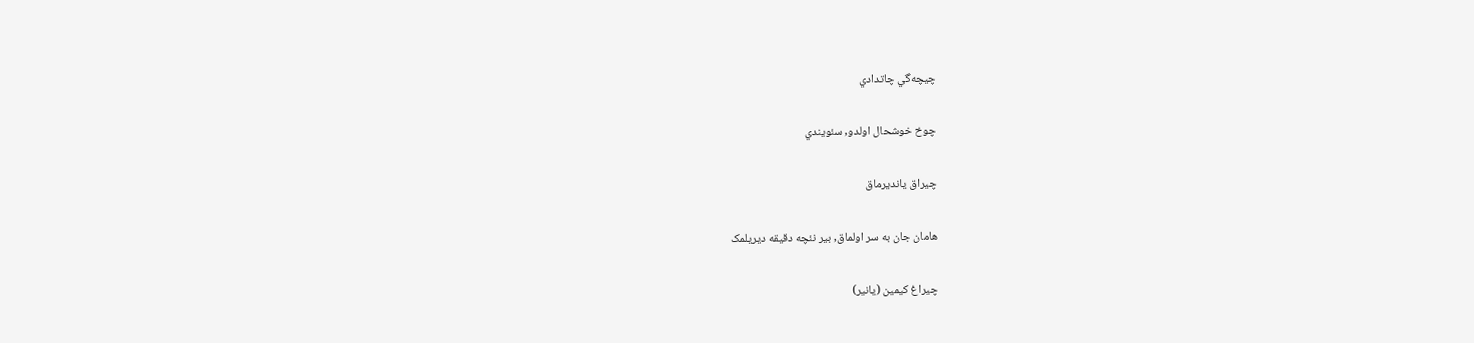چيچه‌گي چاتدادي

چوخ خوشحال اولدو, سئويندي

چيراق يانديرماق

هامان جان به سر اولماق, بير نئچه دقيقه ديريلمک

چيراغ کيمين (يانير)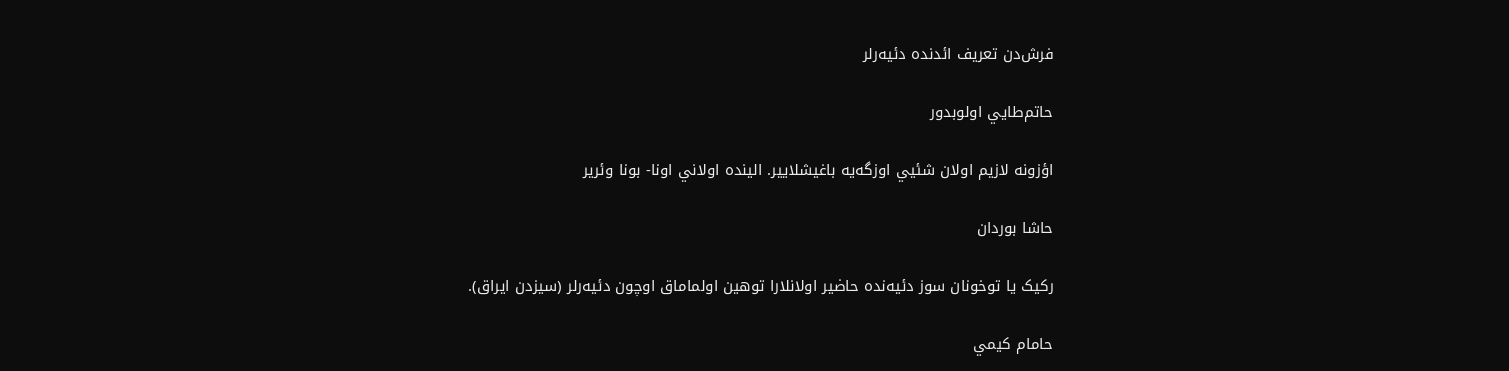فرش‌دن تعريف ائدنده دئيه‌رلر

حاتم‌طايي اولوبدور

اؤزونه لازيم اولان شئيي اوزگه‌يه باغيشلايير. الينده اولاني اونا- بونا وئرير

حاشا بوردان

رکيک يا توخونان سوز دئيه‌نده حاضير اولانلارا توهين اولماماق اوچون دئيه‌رلر (سيزدن ايراق).

حامام کيمي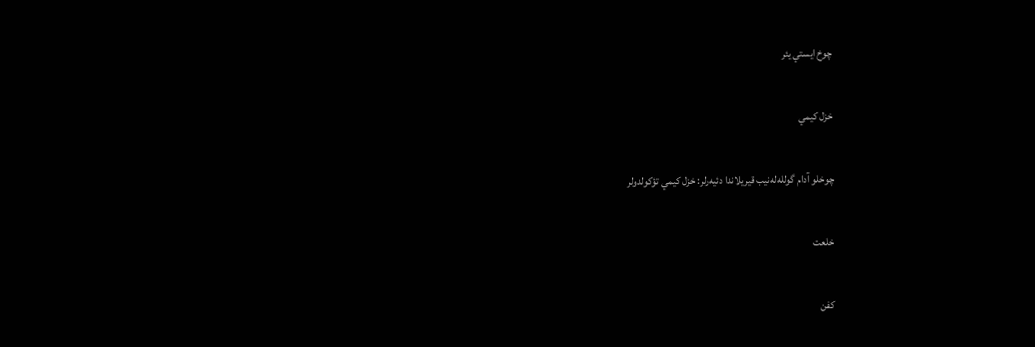چوخ ايستي يئر

خزل کيمي

چوخلو آدام گولله‌له‌نيب قيريلاندا دئيه‌رلر: خزل کيمي تؤکولدولر

خلعت

کفن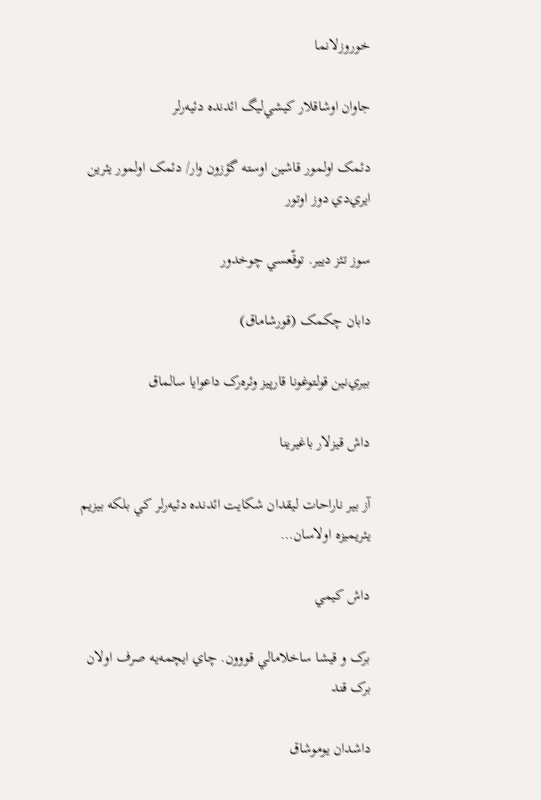خوروزلانما

جاوان اوشاقلار کيشي‌ليگ ائدنده دئيه‌رلر

دئمک اولمور قاشين اوسته گؤزون وار/ دئمک اولمور يئرين ايري‌دي دوز اوتور

سوز تئز ديير. توقّعسي چوخدور

دابان چکمک (قورشاماق)

بيري‌نين قولتوغونا قارپيز وئره‌رک داعوايا سالماق

داش قيزلار باغيرينا

آز بير ناراحات ليقدان شکايت ائدنده دئيه‌رلر کي بلکه بيزيم يئريميزه اولاسان…

داش کيمي

برک و قيشا ساخلامالي قووون. چاي ايچمه‌يه صرف اولان برک قند

داشدان يوموشاق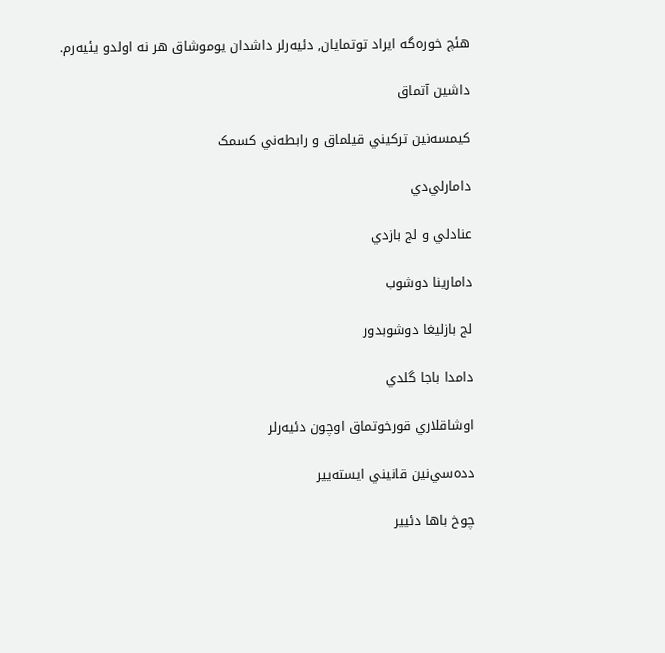هئچ خوره‌گه ايراد توتمايان, دئيه‌رلر داشدان يوموشاق هر نه اولدو يئيه‌رم.

داشين آتماق

کيمسه‌نين ترکيني قيلماق و رابطه‌ني کسمک

دامارلي‌دي

عنادلي و لج بازدي

دامارينا دوشوب

لج بازليغا دوشوبدور

دامدا باجا گلدي

اوشاقلاري قورخوتماق اوچون دئيه‌رلر

دده‌سي‌نين قانيني ايسته‌يير

چوخ باها دئيير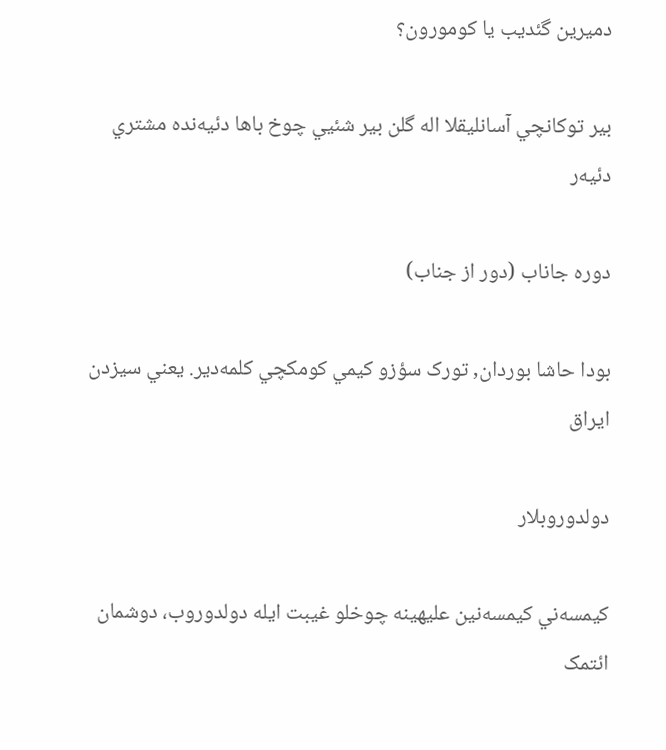دميرين گئديب يا کومورون؟

بير توکانچي آسانليقلا اله گلن بير شئيي چوخ باها دئيه‌نده مشتري دئيه‌ر

دوره جاناب (دور از جناب)

بودا حاشا بوردان, تورک سؤزو کيمي کومکچي کلمه‌دير. يعني سيزدن ايراق

دولدوروبلار

کيمسه‌ني کيمسه‌نين عليهينه چوخلو غيبت ايله دولدوروب، دوشمان ائتمک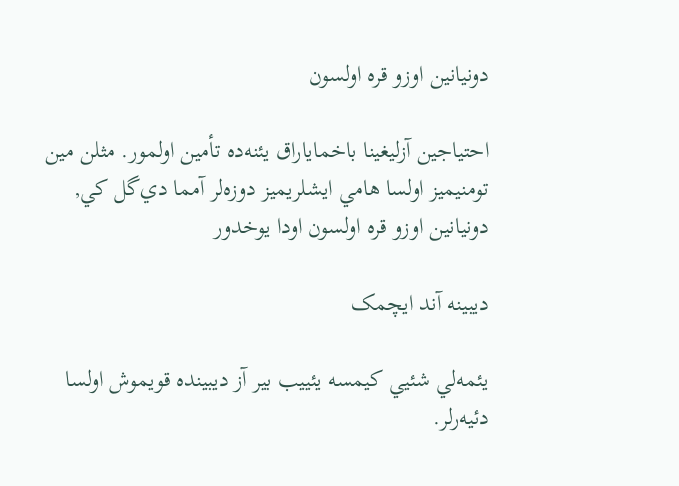دونيانين اوزو قره اولسون

احتياجين آزليغينا باخماياراق يئنه‌ده تأمين اولمور. مثلن مين تومنيميز اولسا هامي ايشلريميز دوزه‌لر آمما دي‌گل کي, دونيانين اوزو قره اولسون اودا يوخدور

ديبينه آند ايچمک

يئمه‌لي شئيي کيمسه يئييب بير آز ديبينده قويموش اولسا دئيه‌رلر.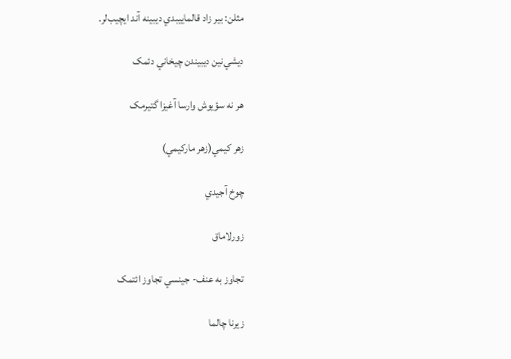مثلن: بير زاد قالماييبدي ديبينه آند ايچيب‌لر.

ديشي‌نين ديبيندن چيخاني دئمک

هر نه سؤيوش وارسا آغيزا گتيرمک

زهر کيمي(زهر مارکيمي)

چوخ آجيدي

زورلاماق

تجاوز به عنف- جينسي تجاوز ائتمک

زيرنا چالما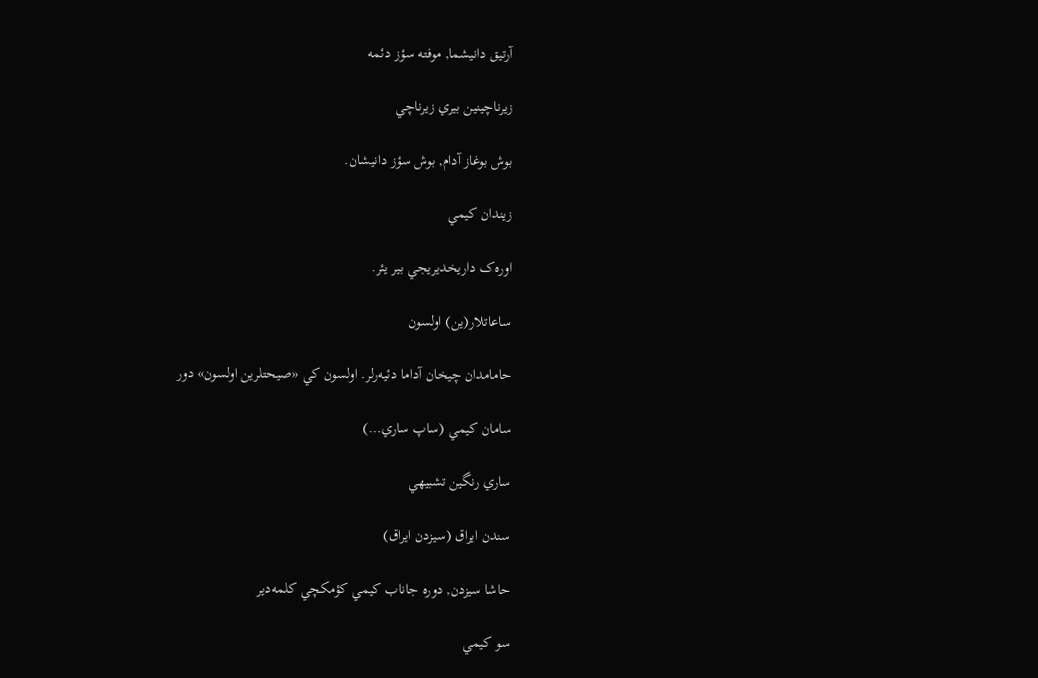آرتيق دانيشما, موفته سؤز دئمه

زيرناچينين بيري زيرناچي

بوش بوغاز آدام, بوش سؤز دانيشان.

زيندان کيمي

اوره‌ک داريخديريجي بير يئر.

ساعاتلار(ين) اولسون

حامامدان چيخان آداما دئيه‌رلر. اولسون کي «صيحتلرين اولسون» دور

سامان کيمي (ساپ ساري…)

ساري رنگين تشبيهي

سندن ايراق (سيزدن ايراق)

حاشا سيزدن, دوره جاناب کيمي کؤمکچي کلمه‌دير

سو کيمي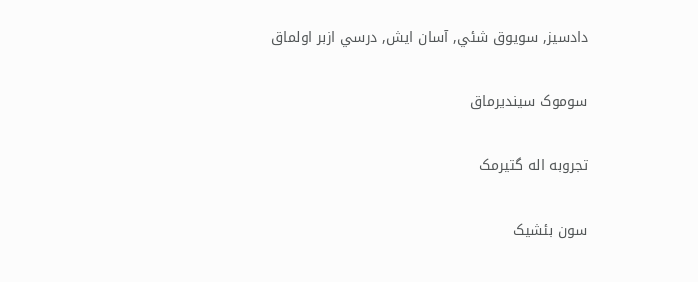دادسيز, سويوق شئي, آسان ايش, درسي ازبر اولماق

سوموک سينديرماق

تجروبه اله گتيرمک

سون بئشيک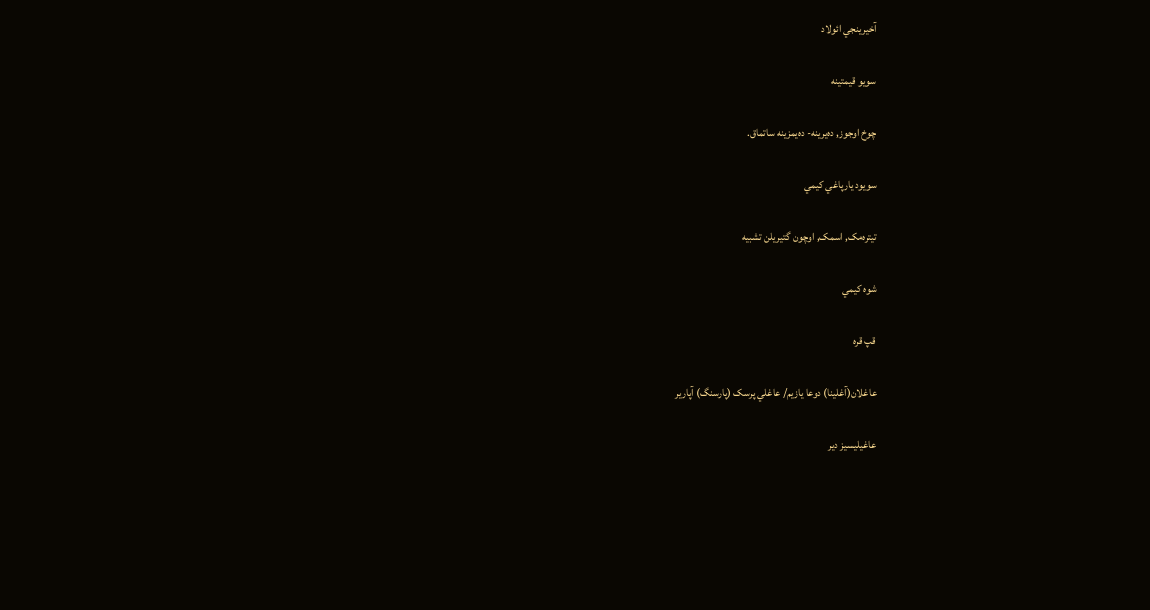آخيرينجي ائولاد

سويو قيمتينه

چوخ اوجوز, ده‌يرينه- ده‌يمزينه ساتماق.

سويود يارپاغي کيمي

تيتره‌مک, اسمک, اوچون گتيريلن تشبيه

شوه کيمي

قپ قره

عاغلان(آغلينا) دوعا يازيم/ عاغلي پرسک (پارسنگ) آپارير

عاغيليسيز دير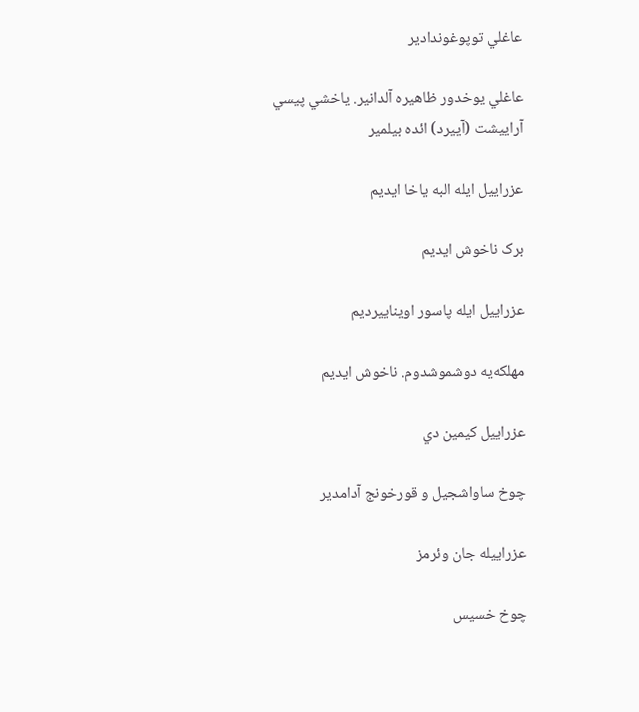عاغلي توپوغوندادير

عاغلي يوخدور ظاهيره آلدانير. ياخشي پيسي آراييشت (آييرد) ائده بيلمير

عزراييل ايله البه ياخا ايديم

برک ناخوش ايديم

عزراييل ايله پاسور اويناييرديم

مهلکه‌يه دوشموشدوم. ناخوش ايديم

عزراييل کيمين دي

چوخ ساواشجيل و قورخونج آدامدير

عزراييله جان وئرمز

چوخ خسيس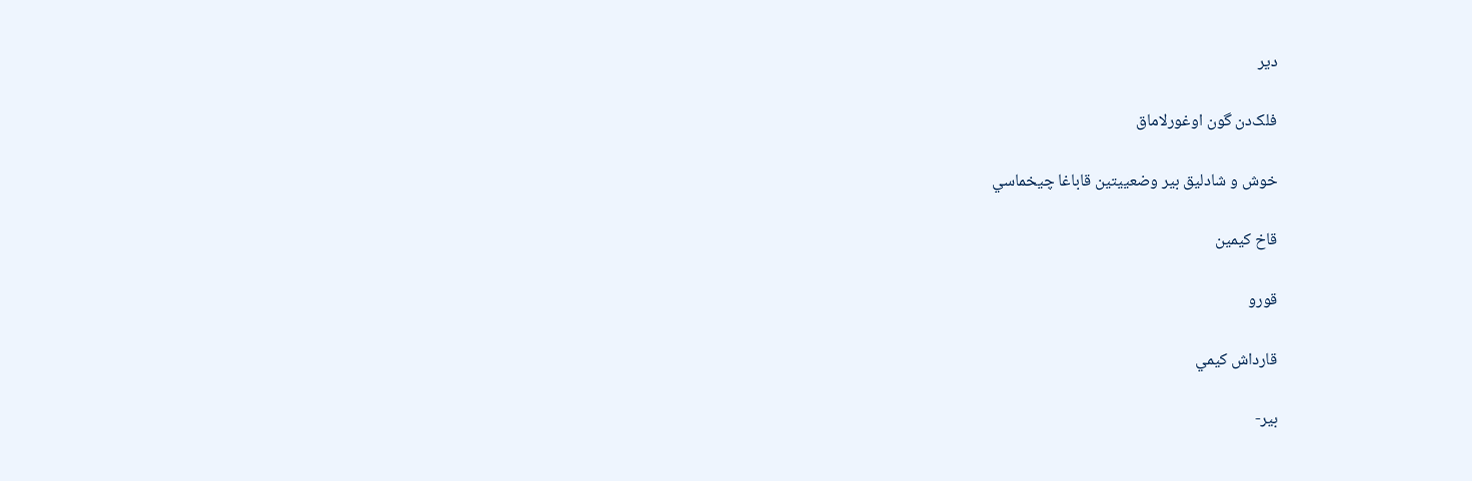دير

فلک‌دن گون اوغورلاماق

خوش و شادليق بير وضعييتين قاباغا چيخماسي

قاخ کيمين

قورو

قارداش کيمي

بير-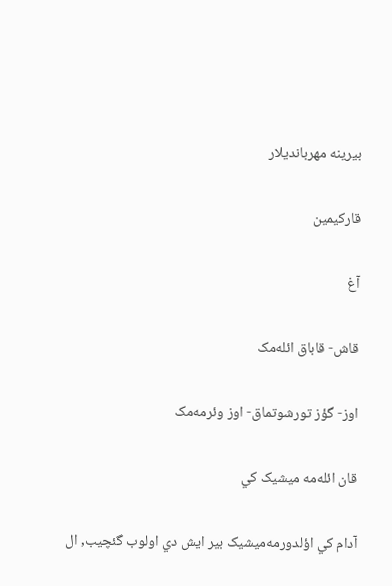بيرينه مهربانديلار

قارکيمين

آغ

قاش- قاباق ائله‌مک

اوز- گؤز تورشوتماق- اوز وئرمه‌مک

قان ائله‌مه ميشيک کي

آدام کي اؤلدورمه‌ميشيک بير ايش دي اولوب گئچيب, ال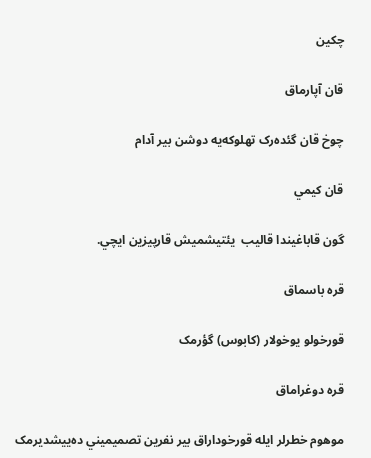چکين

قان آپارماق

چوخ قان گئده‌رک تهلوکه‌يه دوشن بير آدام

قان کيمي

گون قاباغيندا قاليب  يئتيشميش قارپيزين ايچي.

قره باسماق

قورخولو يوخولار (کابوس) گؤرمک

قره دوغراماق

موهوم خطرلر ايله قورخوداراق بير نفرين تصميميني ده‌ييشديرمک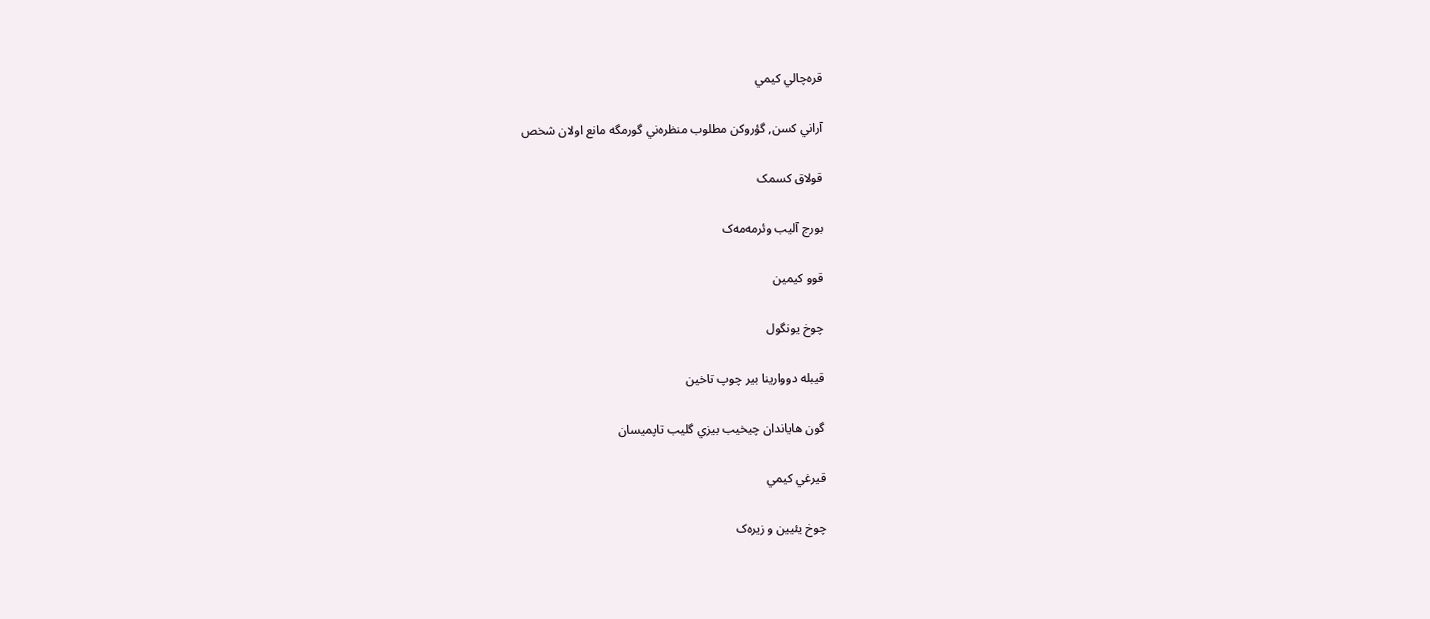قره‌چالي کيمي

آراني کسن, گؤروکن مطلوب منظره‌ني گورمگه مانع اولان شخص

قولاق کسمک

بورج آليب وئرمه‌مه‌ک

قوو کيمين

چوخ يونگول

قيبله دووارينا بير چوپ تاخين

گون هاياندان چيخيب بيزي گليب تاپميسان

قيرغي کيمي

چوخ يئيين و زيره‌ک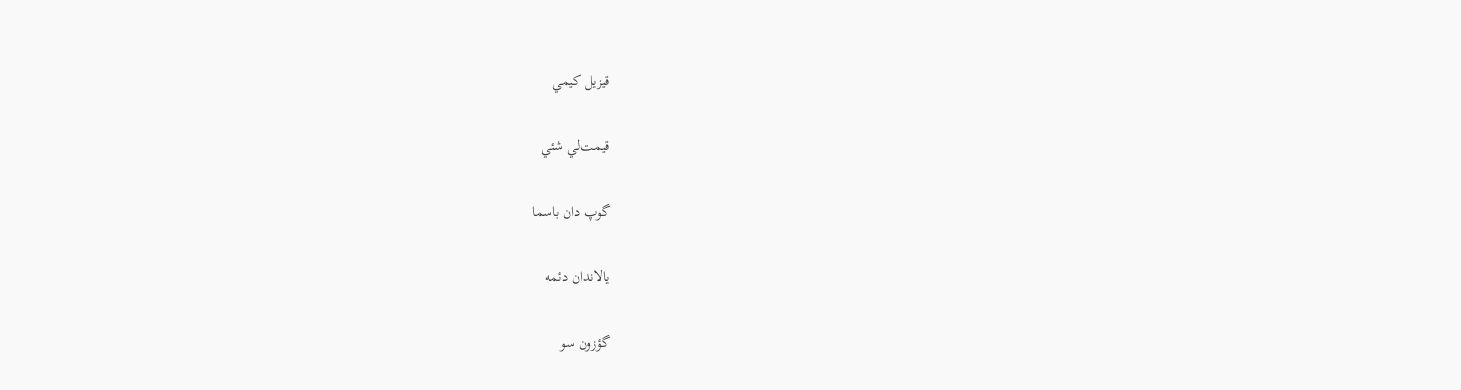قيزيل کيمي

قيمت‌لي شئي

گوپ دان باسما

يالاندان دئمه

گؤزون سو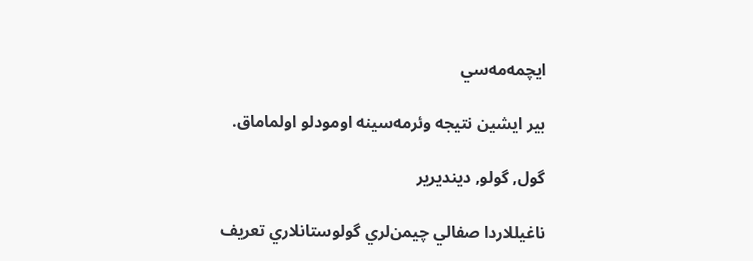ايچمه‌مه‌سي

بير ايشين نتيجه وئرمه‌سينه اومودلو اولماماق.

گول, گولو, دينديرير

ناغيللاردا صفالي چيمن‌لري گولوستانلاري تعريف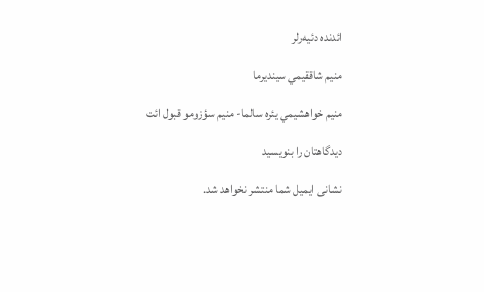ائدنده دئيه‌رلر

منيم شاققيمي سينديرما

منيم خواهشيمي يئره سالما- منيم سؤزومو قبول ائت

دیدگاهتان را بنویسید

نشانی ایمیل شما منتشر نخواهد شد.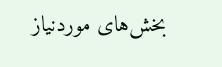بخش‌های موردنیاز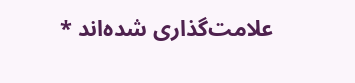علامت‌گذاری شده‌اند *